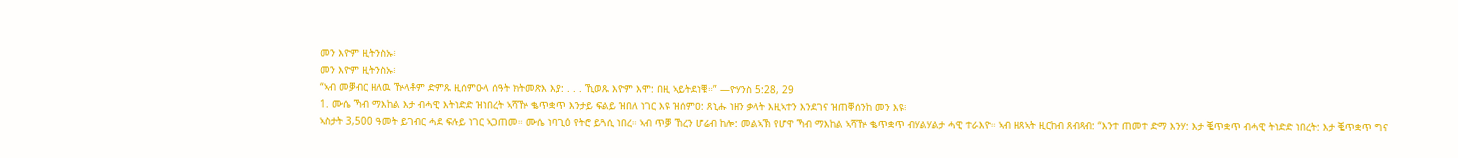መን እዮም ዚትንስኡ፧
መን እዮም ዚትንስኡ፧
“ኣብ መቓብር ዘለዉ ዅላቶም ድምጹ ዚሰምዑላ ሰዓት ክትመጽእ እያ: . . . ኺወጹ እዮም እሞ: በዚ ኣይትደነቑ።” —ዮሃንስ 5:28, 29
1. ሙሴ ኻብ ማእከል እታ ብሓዊ እትነድድ ዝነበረት ኣሻዅ ቈጥቋጥ እንታይ ፍልይ ዝበለ ነገር እዩ ዝሰምዐ: ጸኒሑ ነዘን ቃላት እዚኣተን እንደገና ዝጠቐሰንከ መን እዩ፧
ኣስታት 3,500 ዓመት ይገብር ሓደ ፍሉይ ነገር ኣጋጠመ። ሙሴ ነባጊዕ የትሮ ይጓሲ ነበረ። ኣብ ጥቓ ኸረን ሆሬብ ከሎ: መልኣኽ የሆዋ ኻብ ማእከል ኣሻዅ ቈጥቋጥ ብሃልሃልታ ሓዊ ተራእዮ። ኣብ ዘጸኣት ዚርከብ ጸብጻብ: “እንተ ጠመተ ድማ እንሃ: እታ ቘጥቋጥ ብሓዊ ትነድድ ነበረት: እታ ቘጥቋጥ ግና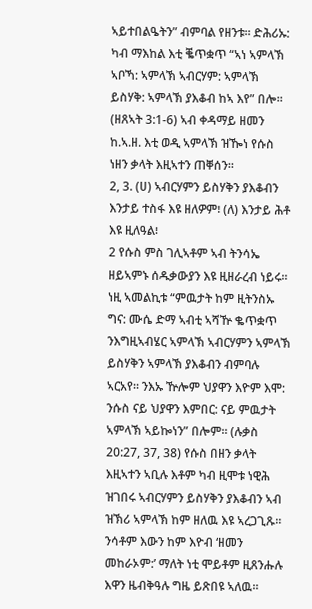ኣይተበልዔትን” ብምባል የዘንቱ። ድሕሪኡ: ካብ ማእከል እቲ ቘጥቋጥ “ኣነ ኣምላኽ ኣቦኻ: ኣምላኽ ኣብርሃም: ኣምላኽ ይስሃቅ: ኣምላኽ ያእቆብ ከኣ እየ” በሎ። (ዘጸኣት 3:1-6) ኣብ ቀዳማይ ዘመን ከ.ኣ.ዘ. እቲ ወዲ ኣምላኽ ዝዀነ የሱስ ነዘን ቃላት እዚኣተን ጠቐሰን።
2, 3. (ሀ) ኣብርሃምን ይስሃቅን ያእቆብን እንታይ ተስፋ እዩ ዘለዎም፧ (ለ) እንታይ ሕቶ እዩ ዚለዓል፧
2 የሱስ ምስ ገሊኣቶም ኣብ ትንሳኤ ዘይኣምኑ ሰዱቃውያን እዩ ዚዘራረብ ነይሩ። ነዚ ኣመልኪቱ “ምዉታት ከም ዚትንስኡ ግና: ሙሴ ድማ ኣብቲ ኣሻዅ ቈጥቋጥ ንእግዚኣብሄር ኣምላኽ ኣብርሃምን ኣምላኽ ይስሃቅን ኣምላኽ ያእቆብን ብምባሉ ኣርአየ። ንእኡ ዅሎም ህያዋን እዮም እሞ: ንሱስ ናይ ህያዋን እምበር: ናይ ምዉታት ኣምላኽ ኣይኰነን” በሎም። (ሉቃስ 20:27, 37, 38) የሱስ በዘን ቃላት እዚኣተን ኣቢሉ እቶም ካብ ዚሞቱ ነዊሕ ዝገበሩ ኣብርሃምን ይስሃቅን ያእቆብን ኣብ ዝኽሪ ኣምላኽ ከም ዘለዉ እዩ ኣረጋጊጹ። ንሳቶም እውን ከም እዮብ ‘ዘመን መከራኦም:’ ማለት ነቲ ሞይቶም ዚጸንሑሉ እዋን ዜብቅዓሉ ግዜ ይጽበዩ ኣለዉ።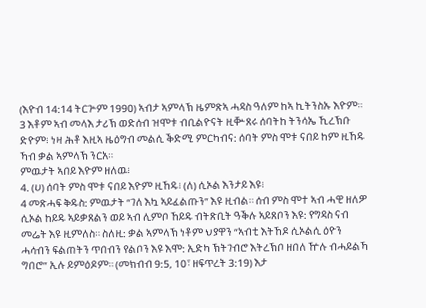(እዮብ 14:14 ትርጕም 1990) ኣብታ ኣምላኽ ዜምጽኣ ሓዳስ ዓለም ከኣ ኪትንስኡ እዮም።
3 እቶም ኣብ መላእ ታሪኽ ወድሰብ ዝሞቱ ብቢልዮናት ዚቝጸሩ ሰባትከ ትንሳኤ ኺረኽቡ ድዮም፧ ነዛ ሕቶ እዚኣ ዜዕግብ መልሲ ቕድሚ ምርካብና: ሰባት ምስ ሞቱ ናበይ ከም ዚኸዱ ኻብ ቃል ኣምላኽ ንርአ።
ምዉታት ኣበይ እዮም ዘለዉ፧
4. (ሀ) ሰባት ምስ ሞቱ ናበይ እዮም ዚኸዱ፧ (ለ) ሲኦል እንታይ እዩ፧
4 መጽሓፍ ቅዱስ: ምዉታት “ገለ እኳ ኣይፈልጡን” እዩ ዚብል። ሰብ ምስ ሞተ ኣብ ሓዊ ዘለዎ ሲኦል ከይዱ ኣይቃጸልን ወይ ኣብ ሊምቦ ኸይዱ ብትጽቢት ዓቕሉ ኣይጸቦን እዩ: የግዳስ ናብ መሬት እዩ ዚምለስ። ስለዚ: ቃል ኣምላኽ ነቶም ህያዋን “ኣብቲ እትኸዶ ሲኦልሲ ዕዮን ሓሳብን ፍልጠትን ጥበብን የልቦን እዩ እሞ: ኢድካ ኽትገብሮ እትረኽቦ ዘበለ ዅሉ ብሓይልኻ ግበሮ” ኢሉ ይምዕዶም። (መክብብ 9:5, 10፣ ዘፍጥረት 3:19) እታ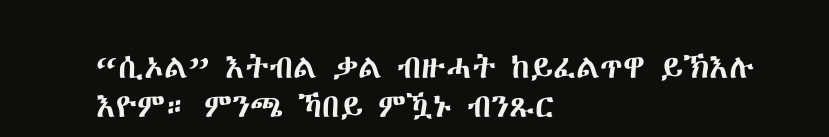“ሲኦል” እትብል ቃል ብዙሓት ከይፈልጥዋ ይኽእሉ እዮም። ምንጫ ኻበይ ምዃኑ ብንጹር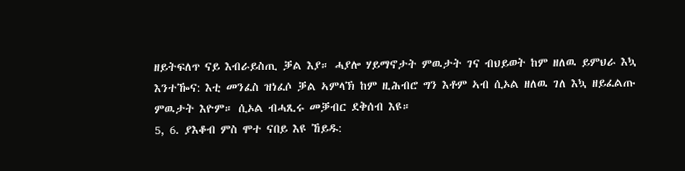ዘይትፍለጥ ናይ እብራይስጢ ቓል እያ። ሓያሎ ሃይማኖታት ምዉታት ገና ብህይወት ከም ዘለዉ ይምህራ እኳ እንተዀና: እቲ መንፈስ ዝነፈሶ ቓል ኣምላኽ ከም ዚሕብሮ ግን እቶም ኣብ ሲኦል ዘለዉ ገለ እኳ ዘይፈልጡ ምዉታት እዮም። ሲኦል ብሓጺሩ መቓብር ደቅሰብ እዩ።
5, 6. ያእቆብ ምስ ሞተ ናበይ እዩ ኸይዱ: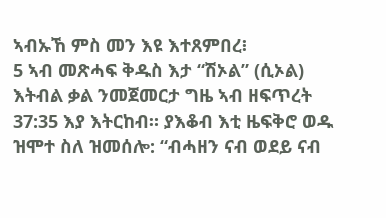ኣብኡኸ ምስ መን እዩ እተጸምበረ፧
5 ኣብ መጽሓፍ ቅዱስ እታ “ሽኦል” (ሲኦል) እትብል ቃል ንመጀመርታ ግዜ ኣብ ዘፍጥረት 37:35 እያ እትርከብ። ያእቆብ እቲ ዜፍቅሮ ወዱ ዝሞተ ስለ ዝመሰሎ: “ብሓዘን ናብ ወደይ ናብ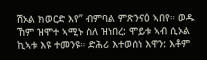ሽኦል ክወርድ እየ” ብምባል ምጽንናዕ ኣበየ። ወዱ ኸም ዝሞተ ኣሚኑ ስለ ዝነበረ: ሞይቱ ኣብ ሲኦል ኪኣቱ እዩ ተመንዩ። ድሕሪ እተወሰነ እዋን: እቶም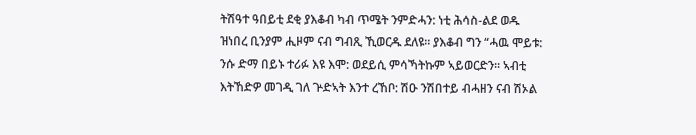ትሽዓተ ዓበይቲ ደቂ ያእቆብ ካብ ጥሜት ንምድሓን: ነቲ ሕሳስ-ልደ ወዱ ዝነበረ ቢንያም ሒዞም ናብ ግብጺ ኺወርዱ ደለዩ። ያእቆብ ግን “ሓዉ ሞይቱ: ንሱ ድማ በይኑ ተሪፉ እዩ እሞ: ወደይሲ ምሳኻትኩም ኣይወርድን። ኣብቲ እትኸድዎ መገዲ ገለ ጕድኣት እንተ ረኸቦ: ሽዑ ንሽበተይ ብሓዘን ናብ ሽኦል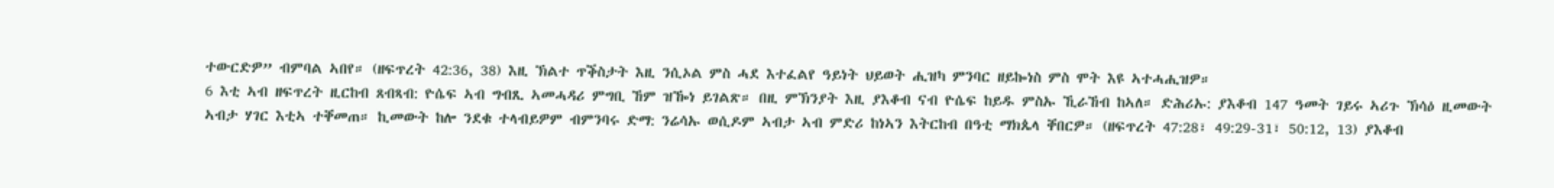ተውርድዎ” ብምባል ኣበየ። (ዘፍጥረት 42:36, 38) እዚ ኽልተ ጥቕስታት እዚ ንሲኦል ምስ ሓደ እተፈልየ ዓይነት ህይወት ሒዝካ ምንባር ዘይኰነስ ምስ ሞት እዩ ኣተሓሒዝዎ።
6 እቲ ኣብ ዘፍጥረት ዚርከብ ጸብጻብ: ዮሴፍ ኣብ ግብጺ ኣመሓዳሪ ምግቢ ኸም ዝዀነ ይገልጽ። በዚ ምኽንያት እዚ ያእቆብ ናብ ዮሴፍ ከይዱ ምስኡ ኺራኸብ ከኣለ። ድሕሪኡ: ያእቆብ 147 ዓመት ገይሩ ኣሪጉ ኽሳዕ ዚመውት ኣብታ ሃገር እቲኣ ተቐመጠ። ኪመውት ከሎ ንደቁ ተላብይዎም ብምንባሩ ድማ: ንሬሳኡ ወሲዶም ኣብታ ኣብ ምድሪ ከነኣን እትርከብ በዓቲ ማክጴላ ቐበርዎ። (ዘፍጥረት 47:28፣ 49:29-31፣ 50:12, 13) ያእቆብ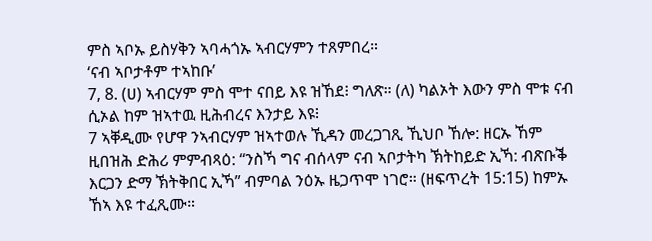ምስ ኣቦኡ ይስሃቅን ኣባሓጎኡ ኣብርሃምን ተጸምበረ።
‘ናብ ኣቦታቶም ተኣከቡ’
7, 8. (ሀ) ኣብርሃም ምስ ሞተ ናበይ እዩ ዝኸደ፧ ግለጽ። (ለ) ካልኦት እውን ምስ ሞቱ ናብ ሲኦል ከም ዝኣተዉ ዚሕብረና እንታይ እዩ፧
7 ኣቐዲሙ የሆዋ ንኣብርሃም ዝኣተወሉ ኺዳን መረጋገጺ ኺህቦ ኸሎ: ዘርኡ ኸም ዚበዝሕ ድሕሪ ምምብጻዕ: “ንስኻ ግና ብሰላም ናብ ኣቦታትካ ኽትከይድ ኢኻ: ብጽቡቕ እርጋን ድማ ኽትቅበር ኢኻ” ብምባል ንዕኡ ዜጋጥሞ ነገሮ። (ዘፍጥረት 15:15) ከምኡ ኸኣ እዩ ተፈጺሙ።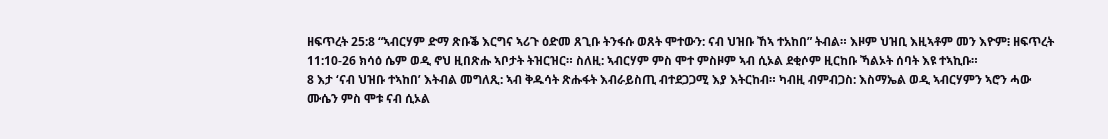ዘፍጥረት 25:8 “ኣብርሃም ድማ ጽቡቕ እርግና ኣሪጉ ዕድመ ጸጊቡ ትንፋሱ ወጸት ሞተውን: ናብ ህዝቡ ኸኣ ተአከበ” ትብል። እዞም ህዝቢ እዚኣቶም መን እዮም፧ ዘፍጥረት 11:10-26 ክሳዕ ሴም ወዲ ኖህ ዚበጽሑ ኣቦታት ትዝርዝር። ስለዚ: ኣብርሃም ምስ ሞተ ምስዞም ኣብ ሲኦል ደቂሶም ዚርከቡ ኻልኦት ሰባት እዩ ተኣኪቡ።
8 እታ ‘ናብ ህዝቡ ተኣከበ’ እትብል መግለጺ: ኣብ ቅዱሳት ጽሑፋት እብራይስጢ ብተደጋጋሚ እያ እትርከብ። ካብዚ ብምብጋስ: እስማኤል ወዲ ኣብርሃምን ኣሮን ሓው ሙሴን ምስ ሞቱ ናብ ሲኦል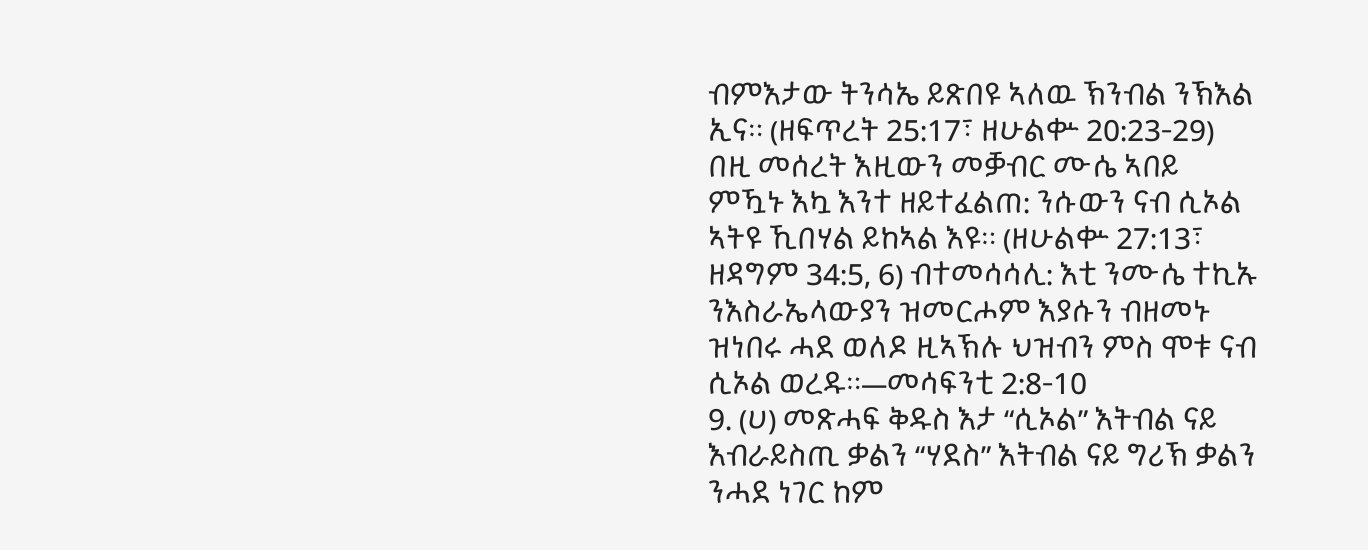ብምእታው ትንሳኤ ይጽበዩ ኣለዉ ኽንብል ንኽእል ኢና። (ዘፍጥረት 25:17፣ ዘሁልቍ 20:23-29) በዚ መሰረት እዚውን መቓብር ሙሴ ኣበይ ምዃኑ እኳ እንተ ዘይተፈልጠ: ንሱውን ናብ ሲኦል ኣትዩ ኺበሃል ይከኣል እዩ። (ዘሁልቍ 27:13፣ ዘዳግም 34:5, 6) ብተመሳሳሊ: እቲ ንሙሴ ተኪኡ ንእስራኤላውያን ዝመርሖም እያሱን ብዘመኑ ዝነበሩ ሓደ ወለዶ ዚኣኽሉ ህዝብን ምስ ሞቱ ናብ ሲኦል ወረዱ።—መሳፍንቲ 2:8-10
9. (ሀ) መጽሓፍ ቅዱስ እታ “ሲኦል” እትብል ናይ እብራይስጢ ቃልን “ሃደስ” እትብል ናይ ግሪኽ ቃልን ንሓደ ነገር ከም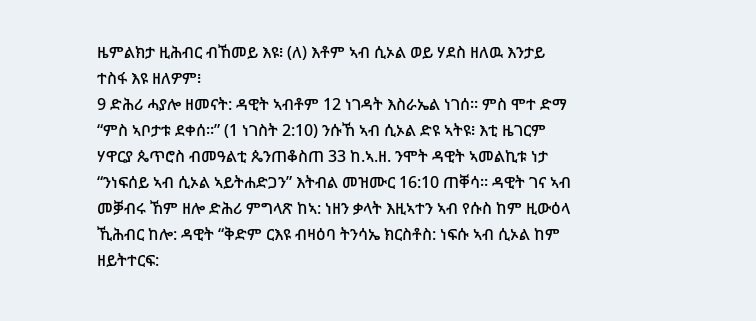ዜምልክታ ዚሕብር ብኸመይ እዩ፧ (ለ) እቶም ኣብ ሲኦል ወይ ሃደስ ዘለዉ እንታይ ተስፋ እዩ ዘለዎም፧
9 ድሕሪ ሓያሎ ዘመናት: ዳዊት ኣብቶም 12 ነገዳት እስራኤል ነገሰ። ምስ ሞተ ድማ “ምስ ኣቦታቱ ደቀሰ።” (1 ነገስት 2:10) ንሱኸ ኣብ ሲኦል ድዩ ኣትዩ፧ እቲ ዜገርም ሃዋርያ ጴጥሮስ ብመዓልቲ ጴንጠቆስጠ 33 ከ.ኣ.ዘ. ንሞት ዳዊት ኣመልኪቱ ነታ “ንነፍሰይ ኣብ ሲኦል ኣይትሐድጋን” እትብል መዝሙር 16:10 ጠቐሳ። ዳዊት ገና ኣብ መቓብሩ ኸም ዘሎ ድሕሪ ምግላጽ ከኣ: ነዘን ቃላት እዚኣተን ኣብ የሱስ ከም ዚውዕላ ኺሕብር ከሎ: ዳዊት “ቅድም ርእዩ ብዛዕባ ትንሳኤ ክርስቶስ: ነፍሱ ኣብ ሲኦል ከም ዘይትተርፍ: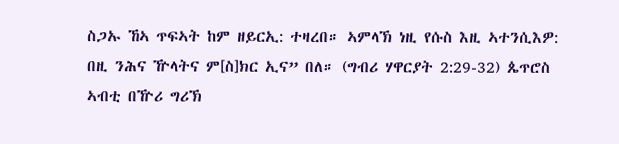ስጋኡ ኸኣ ጥፍኣት ከም ዘይርኢ: ተዛረበ። ኣምላኽ ነዚ የሱስ እዚ ኣተንሲእዎ: በዚ ንሕና ዅላትና ም[ስ]ክር ኢና” በለ። (ግብሪ ሃዋርያት 2:29-32) ጴጥሮስ ኣብቲ በዅሪ ግሪኽ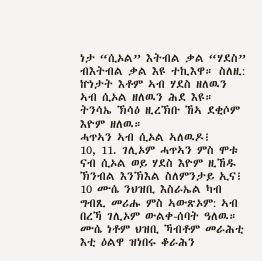ነታ “ሲኦል” እትብል ቃል “ሃደስ” ብእትብል ቃል እዩ ተኪእዋ። ስለዚ: ኵነታት እቶም ኣብ ሃደስ ዘለዉን ኣብ ሲኦል ዘለዉን ሕደ እዩ። ትንሳኤ ኽሳዕ ዚረኽቡ ኸኣ ደቂሶም እዮም ዘለዉ።
ሓጥኣን ኣብ ሲኦል ኣለዉዶ፧
10, 11. ገሊኦም ሓጥኣን ምስ ሞቱ ናብ ሲኦል ወይ ሃደስ እዮም ዚኸዱ ኽንብል እንኽእል ስለምንታይ ኢና፧
10 ሙሴ ንህዝቢ እስራኤል ካብ ግብጺ መሪሑ ምስ ኣውጽኦም: ኣብ በረኻ ገሊኦም ውልቀ-ሰባት ዓለዉ። ሙሴ ነቶም ህዝቢ ኻብቶም መራሕቲ እቲ ዕልዋ ዝነበሩ ቆራሕን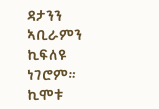ዳታንን ኣቢራምን ኪፍለዩ ነገሮም። ኪሞቱ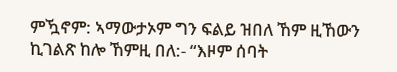ምዃኖም: ኣማውታኦም ግን ፍልይ ዝበለ ኸም ዚኸውን ኪገልጽ ከሎ ኸምዚ በለ:- “እዞም ሰባት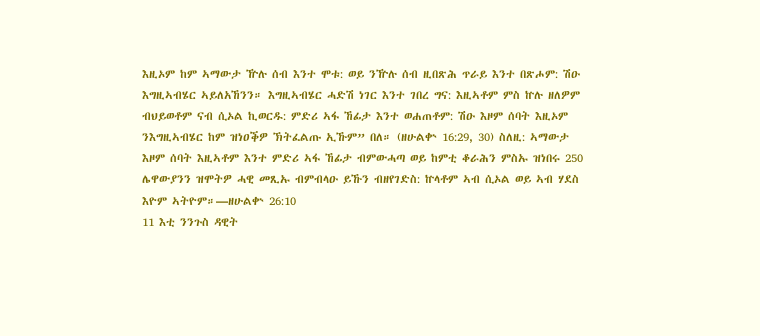እዚኦም ከም ኣማውታ ዅሉ ሰብ እንተ ሞቱ: ወይ ንዅሉ ሰብ ዚበጽሕ ጥራይ እንተ በጽሖም: ሽዑ እግዚኣብሄር ኣይለአኸንን። እግዚኣብሄር ሓድሽ ነገር እንተ ገበረ ግና: እዚኣቶም ምስ ኵሉ ዘለዎም ብህይወቶም ናብ ሲኦል ኪወርዱ: ምድሪ ኣፋ ኸፊታ እንተ ወሐጠቶም: ሽዑ እዞም ሰባት እዚኦም ንእግዚኣብሄር ከም ዝነዐቕዎ ኽትፈልጡ ኢኹም” በለ። (ዘሁልቍ 16:29, 30) ስለዚ: ኣማውታ እዞም ሰባት እዚኣቶም እንተ ምድሪ ኣፋ ኸፊታ ብምውሓጣ ወይ ከምቲ ቆራሕን ምስኡ ዝነበሩ 250 ሌዋውያንን ዝሞትዎ ሓዊ መጺኡ ብምብላዑ ይኹን ብዘየገድስ: ኵላቶም ኣብ ሲኦል ወይ ኣብ ሃደስ እዮም ኣትዮም።—ዘሁልቍ 26:10
11 እቲ ንንጉስ ዳዊት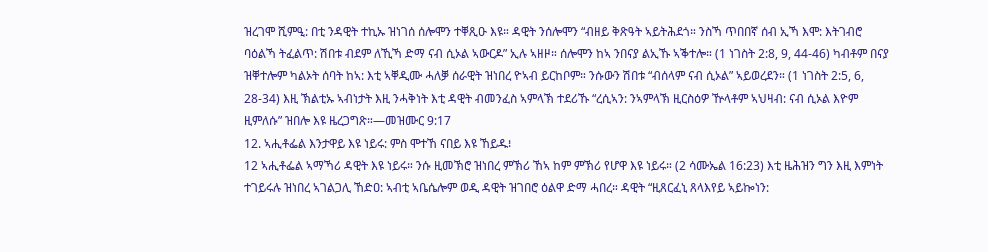ዝረገሞ ሺምዒ: በቲ ንዳዊት ተኪኡ ዝነገሰ ሰሎሞን ተቐጺዑ እዩ። ዳዊት ንሰሎሞን “ብዘይ ቅጽዓት ኣይትሕደጎ። ንስኻ ጥበበኛ ሰብ ኢኻ እሞ: እትገብሮ ባዕልኻ ትፈልጥ: ሽበቱ ብደም ለኺኻ ድማ ናብ ሲኦል ኣውርዶ” ኢሉ ኣዘዞ። ሰሎሞን ከኣ ንበናያ ልኢኹ ኣቕተሎ። (1 ነገስት 2:8, 9, 44-46) ካብቶም በናያ ዝቐተሎም ካልኦት ሰባት ከኣ: እቲ ኣቐዲሙ ሓለቓ ሰራዊት ዝነበረ ዮኣብ ይርከቦም። ንሱውን ሽበቱ “ብሰላም ናብ ሲኦል” ኣይወረደን። (1 ነገስት 2:5, 6, 28-34) እዚ ኽልቲኡ ኣብነታት እዚ ንሓቅነት እቲ ዳዊት ብመንፈስ ኣምላኽ ተደሪኹ “ረሲኣን: ንኣምላኽ ዚርስዕዎ ዅላቶም ኣህዛብ: ናብ ሲኦል እዮም ዚምለሱ” ዝበሎ እዩ ዜረጋግጽ።—መዝሙር 9:17
12. ኣሒቶፌል እንታዋይ እዩ ነይሩ: ምስ ሞተኸ ናበይ እዩ ኸይዱ፧
12 ኣሒቶፌል ኣማኻሪ ዳዊት እዩ ነይሩ። ንሱ ዚመኽሮ ዝነበረ ምኽሪ ኸኣ ከም ምኽሪ የሆዋ እዩ ነይሩ። (2 ሳሙኤል 16:23) እቲ ዜሕዝን ግን እዚ እምነት ተገይሩሉ ዝነበረ ኣገልጋሊ ኸድዐ: ኣብቲ ኣቤሴሎም ወዲ ዳዊት ዝገበሮ ዕልዋ ድማ ሓበረ። ዳዊት “ዚጸርፈኒ ጸላእየይ ኣይኰነን: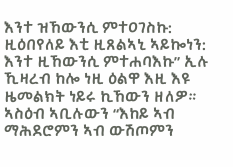እንተ ዝኸውንሲ ምተዐገስኩ: ዚዕበየለይ እቲ ዚጸልኣኒ ኣይኰነን: እንተ ዚኸውንሲ ምተሐባእኩ” ኢሉ ኺዛረብ ከሎ ነዚ ዕልዋ እዚ እዩ ዜመልክት ነይሩ ኪኸውን ዘለዎ። ኣስዕብ ኣቢሉውን “እከይ ኣብ ማሕደሮምን ኣብ ውሽጦምን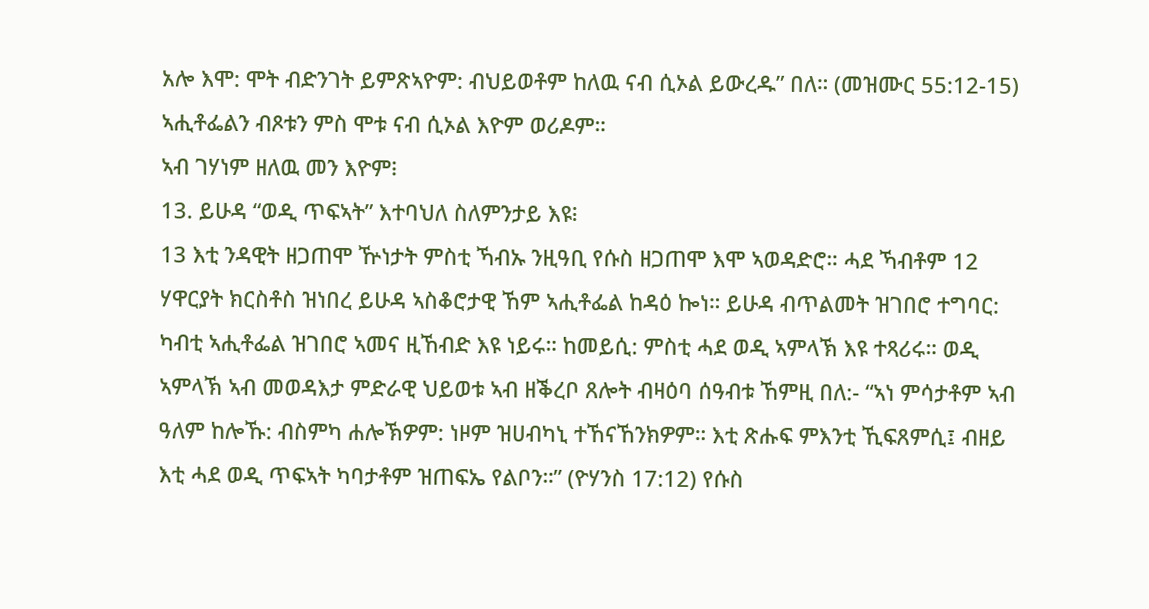አሎ እሞ: ሞት ብድንገት ይምጽኣዮም: ብህይወቶም ከለዉ ናብ ሲኦል ይውረዱ” በለ። (መዝሙር 55:12-15) ኣሒቶፌልን ብጾቱን ምስ ሞቱ ናብ ሲኦል እዮም ወሪዶም።
ኣብ ገሃነም ዘለዉ መን እዮም፧
13. ይሁዳ “ወዲ ጥፍኣት” እተባህለ ስለምንታይ እዩ፧
13 እቲ ንዳዊት ዘጋጠሞ ዅነታት ምስቲ ኻብኡ ንዚዓቢ የሱስ ዘጋጠሞ እሞ ኣወዳድሮ። ሓደ ኻብቶም 12 ሃዋርያት ክርስቶስ ዝነበረ ይሁዳ ኣስቆሮታዊ ኸም ኣሒቶፌል ከዳዕ ኰነ። ይሁዳ ብጥልመት ዝገበሮ ተግባር: ካብቲ ኣሒቶፌል ዝገበሮ ኣመና ዚኸብድ እዩ ነይሩ። ከመይሲ: ምስቲ ሓደ ወዲ ኣምላኽ እዩ ተጻሪሩ። ወዲ ኣምላኽ ኣብ መወዳእታ ምድራዊ ህይወቱ ኣብ ዘቕረቦ ጸሎት ብዛዕባ ሰዓብቱ ኸምዚ በለ:- “ኣነ ምሳታቶም ኣብ ዓለም ከሎኹ: ብስምካ ሐሎኽዎም: ነዞም ዝሀብካኒ ተኸናኸንክዎም። እቲ ጽሑፍ ምእንቲ ኺፍጸምሲ፤ ብዘይ እቲ ሓደ ወዲ ጥፍኣት ካባታቶም ዝጠፍኤ የልቦን።” (ዮሃንስ 17:12) የሱስ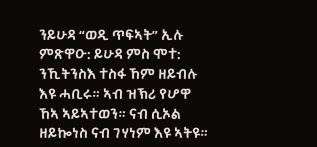ንይሁዳ “ወዲ ጥፍኣት” ኢሉ ምጽዋዑ: ይሁዳ ምስ ሞተ: ንኺትንስእ ተስፋ ኸም ዘይብሉ እዩ ሓቢሩ። ኣብ ዝኽሪ የሆዋ ኸኣ ኣይኣተወን። ናብ ሲኦል ዘይኰነስ ናብ ገሃነም እዩ ኣትዩ።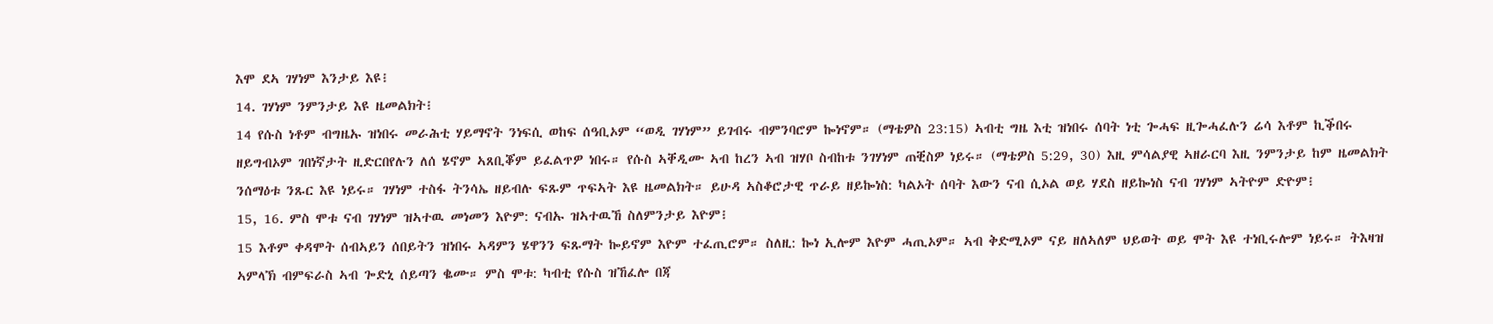እሞ ደኣ ገሃነም እንታይ እዩ፧
14. ገሃነም ንምንታይ እዩ ዜመልክት፧
14 የሱስ ነቶም ብግዜኡ ዝነበሩ መራሕቲ ሃይማኖት ንነፍሲ ወከፍ ሰዓቢኦም “ወዲ ገሃነም” ይገብሩ ብምንባሮም ኰነኖም። (ማቴዎስ 23:15) ኣብቲ ግዜ እቲ ዝነበሩ ሰባት ነቲ ጐሓፍ ዚጐሓፈሉን ሬሳ እቶም ኪቕበሩ ዘይግብኦም ገበነኛታት ዚድርበየሉን ለሰ ሄኖም ኣጸቢቖም ይፈልጥዎ ነበሩ። የሱስ ኣቐዲሙ ኣብ ከረን ኣብ ዝሃቦ ስብከቱ ንገሃነም ጠቒስዎ ነይሩ። (ማቴዎስ 5:29, 30) እዚ ምሳልያዊ ኣዘራርባ እዚ ንምንታይ ከም ዜመልክት ንሰማዕቱ ንጹር እዩ ነይሩ። ገሃነም ተስፋ ትንሳኤ ዘይብሉ ፍጹም ጥፍኣት እዩ ዜመልክት። ይሁዳ ኣስቆሮታዊ ጥራይ ዘይኰነስ: ካልኦት ሰባት እውን ናብ ሲኦል ወይ ሃደስ ዘይኰነስ ናብ ገሃነም ኣትዮም ድዮም፧
15, 16. ምስ ሞቱ ናብ ገሃነም ዝኣተዉ መነመን እዮም: ናብኡ ዝኣተዉኸ ስለምንታይ እዮም፧
15 እቶም ቀዳሞት ሰብኣይን ሰበይትን ዝነበሩ ኣዳምን ሄዋንን ፍጹማት ኰይኖም እዮም ተፈጢሮም። ስለዚ: ኰነ ኢሎም እዮም ሓጢኦም። ኣብ ቅድሚኦም ናይ ዘለኣለም ህይወት ወይ ሞት እዩ ተነቢሩሎም ነይሩ። ትእዛዝ ኣምላኽ ብምፍራስ ኣብ ጐድኒ ሰይጣን ቈሙ። ምስ ሞቱ: ካብቲ የሱስ ዝኸፈሎ በጃ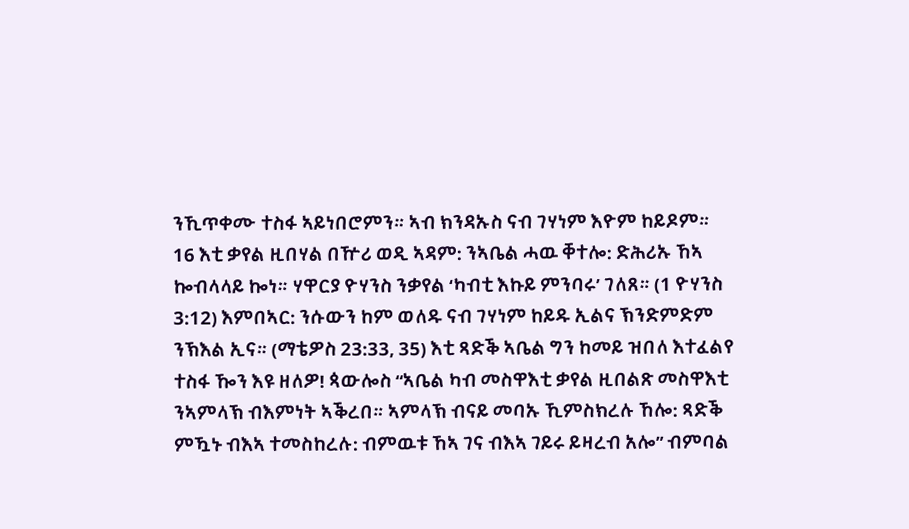ንኺጥቀሙ ተስፋ ኣይነበሮምን። ኣብ ክንዳኡስ ናብ ገሃነም እዮም ከይዶም።
16 እቲ ቃየል ዚበሃል በዅሪ ወዲ ኣዳም: ንኣቤል ሓዉ ቐተሎ: ድሕሪኡ ኸኣ ኰብላላይ ኰነ። ሃዋርያ ዮሃንስ ንቃየል ‘ካብቲ እኩይ ምንባሩ’ ገለጸ። (1 ዮሃንስ 3:12) እምበኣር: ንሱውን ከም ወለዱ ናብ ገሃነም ከይዱ ኢልና ኽንድምድም ንኽእል ኢና። (ማቴዎስ 23:33, 35) እቲ ጻድቕ ኣቤል ግን ከመይ ዝበለ እተፈልየ ተስፋ ዀን እዩ ዘለዎ! ጳውሎስ “ኣቤል ካብ መስዋእቲ ቃየል ዚበልጽ መስዋእቲ ንኣምላኽ ብእምነት ኣቕረበ። ኣምላኽ ብናይ መባኡ ኺምስክረሉ ኸሎ: ጻድቕ ምዃኑ ብእኣ ተመስከረሉ: ብምዉቱ ኸኣ ገና ብእኣ ገይሩ ይዛረብ አሎ” ብምባል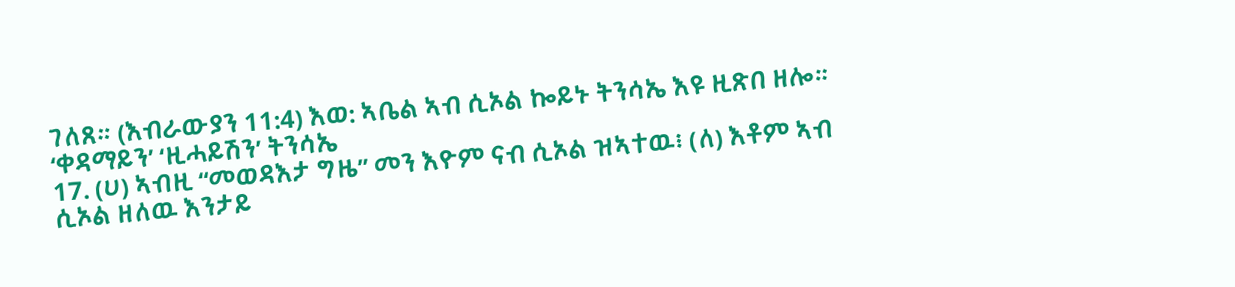ገለጸ። (እብራውያን 11:4) እወ: ኣቤል ኣብ ሲኦል ኰይኑ ትንሳኤ እዩ ዚጽበ ዘሎ።
‘ቀዳማይን’ ‘ዚሓይሽን’ ትንሳኤ
17. (ሀ) ኣብዚ “መወዳእታ ግዜ” መን እዮም ናብ ሲኦል ዝኣተዉ፧ (ለ) እቶም ኣብ ሲኦል ዘለዉ እንታይ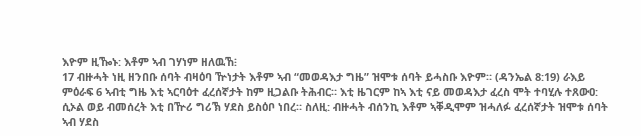እዮም ዚዀኑ: እቶም ኣብ ገሃነም ዘለዉኸ፧
17 ብዙሓት ነዚ ዘንበቡ ሰባት ብዛዕባ ዅነታት እቶም ኣብ “መወዳእታ ግዜ” ዝሞቱ ሰባት ይሓስቡ እዮም። (ዳንኤል 8:19) ራእይ ምዕራፍ 6 ኣብቲ ግዜ እቲ ኣርባዕተ ፈረሰኛታት ከም ዚጋልቡ ትሕብር። እቲ ዜገርም ከኣ እቲ ናይ መወዳእታ ፈረስ ሞት ተባሂሉ ተጸውዐ: ሲኦል ወይ ብመሰረት እቲ በዅሪ ግሪኽ ሃደስ ይስዕቦ ነበረ። ስለዚ: ብዙሓት ብሰንኪ እቶም ኣቐዲሞም ዝሓለፉ ፈረሰኛታት ዝሞቱ ሰባት ኣብ ሃደስ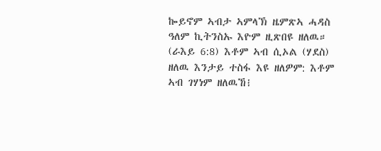ኰይኖም ኣብታ ኣምላኽ ዜምጽኣ ሓዳስ ዓለም ኪትንስኡ እዮም ዚጽበዩ ዘለዉ። (ራእይ 6:8) እቶም ኣብ ሲኦል (ሃደስ) ዘለዉ እንታይ ተስፋ እዩ ዘለዎም: እቶም ኣብ ገሃነም ዘለዉኸ፧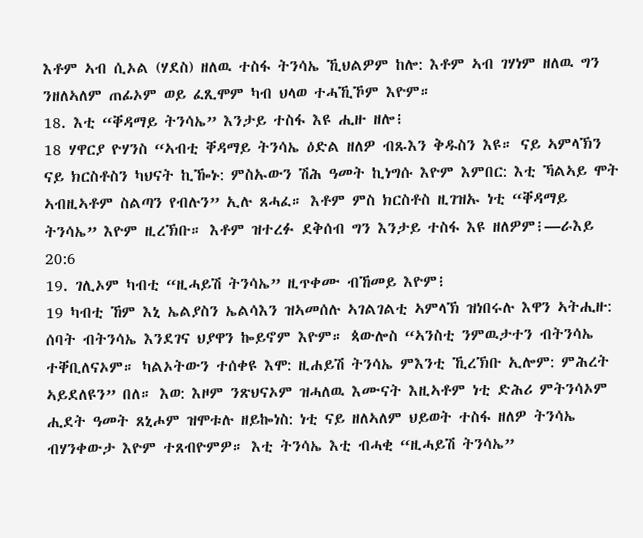እቶም ኣብ ሲኦል (ሃደስ) ዘለዉ ተስፋ ትንሳኤ ኺህልዎም ከሎ: እቶም ኣብ ገሃነም ዘለዉ ግን ንዘለኣለም ጠፊኦም ወይ ፈጺሞም ካብ ህላወ ተሓኺኾም እዮም።
18. እቲ “ቐዳማይ ትንሳኤ” እንታይ ተስፋ እዩ ሒዙ ዘሎ፧
18 ሃዋርያ ዮሃንስ “ኣብቲ ቐዳማይ ትንሳኤ ዕድል ዘለዎ ብጹእን ቅዱስን እዩ። ናይ ኣምላኽን ናይ ክርስቶስን ካህናት ኪዀኑ: ምስኡውን ሽሕ ዓመት ኪነግሱ እዮም እምበር: እቲ ኻልኣይ ሞት ኣብዚኣቶም ስልጣን የብሉን” ኢሉ ጸሓፈ። እቶም ምስ ክርስቶስ ዚገዝኡ ነቲ “ቐዳማይ ትንሳኤ” እዮም ዚረኽቡ። እቶም ዝተረፉ ደቅሰብ ግን እንታይ ተስፋ እዩ ዘለዎም፧—ራእይ 20:6
19. ገሊኦም ካብቲ “ዚሓይሽ ትንሳኤ” ዚጥቀሙ ብኸመይ እዮም፧
19 ካብቲ ኸም እኒ ኤልያስን ኤልሳእን ዝኣመሰሉ ኣገልገልቲ ኣምላኽ ዝነበሩሉ እዋን ኣትሒዙ: ሰባት ብትንሳኤ እንደገና ህያዋን ኰይኖም እዮም። ጳውሎስ “ኣንስቲ ንምዉታተን ብትንሳኤ ተቐቢለናኦም። ካልኦትውን ተሰቀዩ እሞ: ዚሐይሽ ትንሳኤ ምእንቲ ኺረኽቡ ኢሎም: ምሕረት ኣይደለዩን” በለ። እወ: እዞም ንጽህናኦም ዝሓለዉ እሙናት እዚኣቶም ነቲ ድሕሪ ምትንሳኦም ሒደት ዓመት ጸኒሖም ዝሞቱሉ ዘይኰነስ: ነቲ ናይ ዘለኣለም ህይወት ተስፋ ዘለዎ ትንሳኤ ብሃንቀውታ እዮም ተጸብዮምዎ። እቲ ትንሳኤ እቲ ብሓቂ “ዚሓይሽ ትንሳኤ”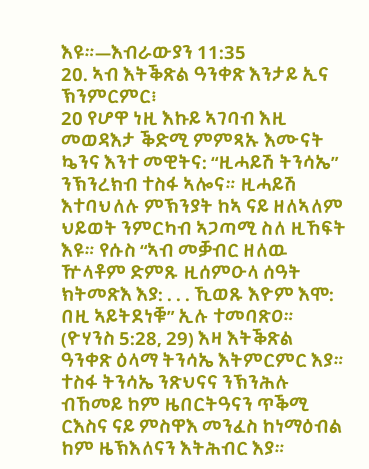እዩ።—እብራውያን 11:35
20. ኣብ እትቕጽል ዓንቀጽ እንታይ ኢና ኽንምርምር፧
20 የሆዋ ነዚ እኩይ ኣገባብ እዚ መወዳእታ ቕድሚ ምምጻኡ እሙናት ኴንና እንተ መዊትና: “ዚሓይሽ ትንሳኤ” ንኽንረክብ ተስፋ ኣሎና። ዚሓይሽ እተባህለሉ ምኽንያት ከኣ ናይ ዘለኣለም ህይወት ንምርካብ ኣጋጣሚ ስለ ዚኸፍት እዩ። የሱስ “ኣብ መቓብር ዘለዉ ዅላቶም ድምጹ ዚሰምዑላ ሰዓት ክትመጽእ እያ: . . . ኺወጹ እዮም እሞ: በዚ ኣይትደነቑ” ኢሉ ተመባጽዐ። (ዮሃንስ 5:28, 29) እዛ እትቕጽል ዓንቀጽ ዕላማ ትንሳኤ እትምርምር እያ። ተስፋ ትንሳኤ ንጽህናና ንኽንሕሉ ብኸመይ ከም ዜበርትዓናን ጥቕሚ ርእስና ናይ ምስዋእ መንፈስ ከነማዕብል ከም ዜኽእለናን እትሕብር እያ።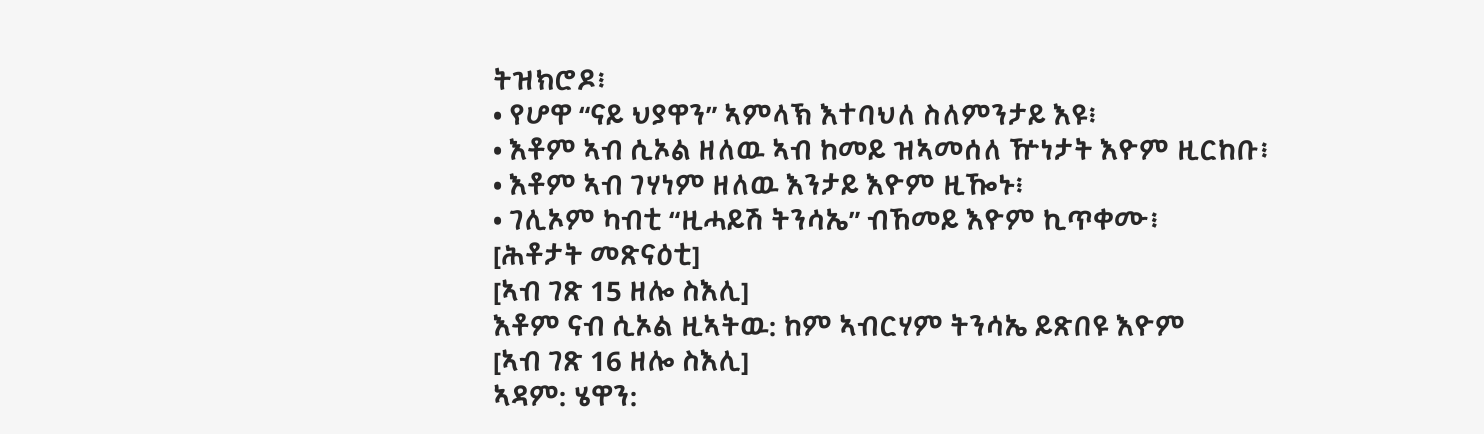ትዝክሮዶ፧
• የሆዋ “ናይ ህያዋን” ኣምላኽ እተባህለ ስለምንታይ እዩ፧
• እቶም ኣብ ሲኦል ዘለዉ ኣብ ከመይ ዝኣመሰለ ዅነታት እዮም ዚርከቡ፧
• እቶም ኣብ ገሃነም ዘለዉ እንታይ እዮም ዚዀኑ፧
• ገሊኦም ካብቲ “ዚሓይሽ ትንሳኤ” ብኸመይ እዮም ኪጥቀሙ፧
[ሕቶታት መጽናዕቲ]
[ኣብ ገጽ 15 ዘሎ ስእሊ]
እቶም ናብ ሲኦል ዚኣትዉ: ከም ኣብርሃም ትንሳኤ ይጽበዩ እዮም
[ኣብ ገጽ 16 ዘሎ ስእሊ]
ኣዳም: ሄዋን: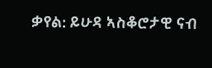ቃየል: ይሁዳ ኣስቆሮታዊ ናብ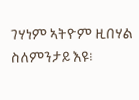ገሃነም ኣትዮም ዚበሃል ስለምንታይ እዩ፧